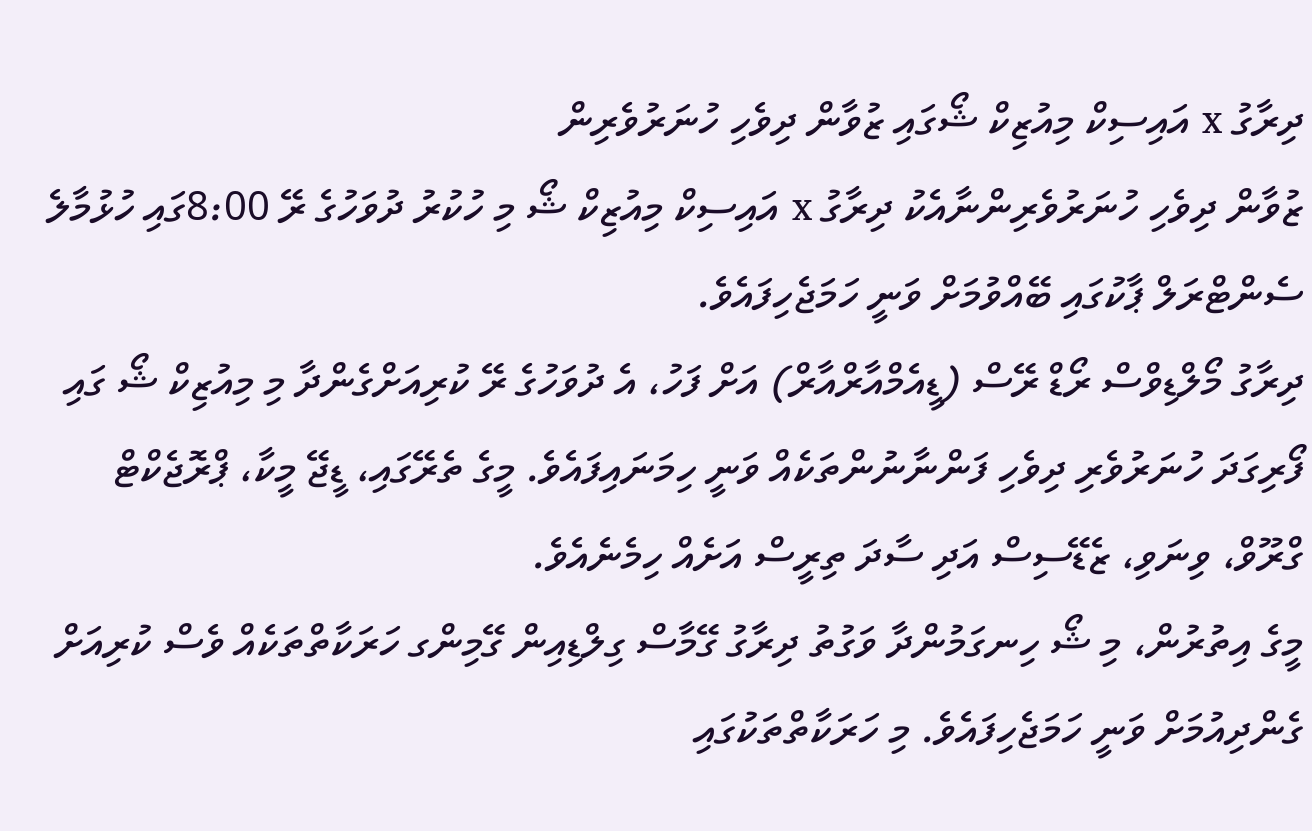ދިރާގު x އައިސިކް މިއުޒިކް ޝޯގައި ޒުވާން ދިވެހި ހުނަރުވެރިން
ޒުވާން ދިވެހި ހުނަރުވެރިންނާއެކު ދިރާގު x އައިސިކް މިއުޒިކް ޝޯ މި ހުކުރު ދުވަހުގެ ރޭ 8:00ގައި ހުޅުމާލެ ސެންޓްރަލް ޕާކުގައި ބޭއްވުމަށް ވަނީ ހަމަޖެހިފައެވެ.
ދިރާގު މޯލްޑިވްސް ރޯޑް ރޭސް (ޑީއެމްއާރްއާރް) އަށް ފަހު، އެ ދުވަހުގެ ރޭ ކުރިއަށްގެންދާ މި މިއުޒިކް ޝޯ ގައި ފޯރިގަދަ ހުނަރުވެރި ދިވެހި ފަންނާނުންތަކެއް ވަނީ ހިމަނައިފައެވެ. މީގެ ތެރޭގައި، ޑީޖޭ މީކާ، ޕްރޮޖެކްޓް ގްރޫވް، ވިނަވި، ޒެޑޭސިސް އަދި ސާދަ ތިރީސް އަށެއް ހިމެނެއެވެ.
މީގެ އިތުރުން، މި ޝޯ ހިނގަމުންދާ ވަގުތު ދިރާގު ގޭމާސް ގިލްޑިއިން ގޭމިންގ ހަރަކާތްތަކެއް ވެސް ކުރިއަށް ގެންދިއުމަށް ވަނީ ހަމަޖެހިފައެވެ. މި ހަރަކާތްތަކުގައި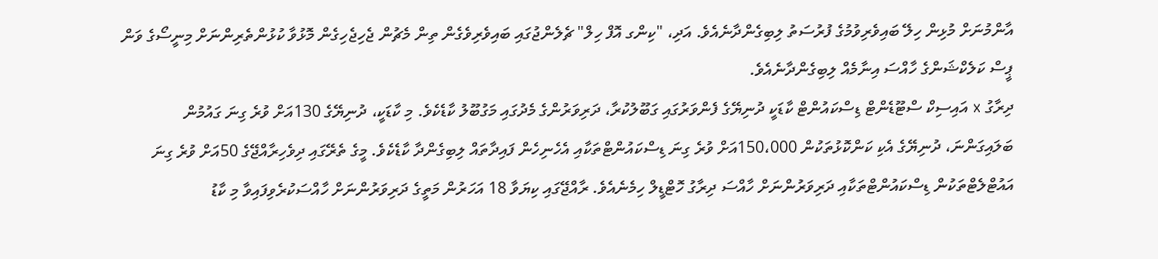އާންމުނަށް މުޅިން ހިލޭ ބައިވެރިވުމުގެ ފުރުސަތު ލިބިގެންދާނެއެވެ. އަދި، "ކިންގ އޮފް ހިލް" ޗެލެންޖުގައި ބައިވެރިވެގެން ތިން މެޗުން ޖެހިޖެހިގެން މޮޅުވާ ކުޅުންތެރިންނަށް މިނީސޯގެ ވަން ޕީސް ކަލެކްޝަންގެ ހާއްސަ އިނާމެއް ލިބިގެންދާނެއެވެ.
ދިރާގު x އައިސިކް ސްޓޫޑެންޓް ޑިސްކައުންޓް ކާޑަކީ ދުނިޔޭގެ ފެންވަރުގައި ގަބޫލުކުރާ، ދަރިވަރުންގެ މެދުގައި މަގުބޫލު ކާޑެކެވެ. މި ކާޑަކީ، ދުނިޔޭގެ 130އަށް ވުރެ ގިނަ ގައުމުން ބަލައިގަންނަ، ދުނިޔޭގެ އެކި ކަންކޮޅުތަކުން 150،000އަށް ވުރެ ގިނަ ޑިސްކައުންޓްތަކާއި އެހެނިހެން ފައިދާތައް ލިބިގެންދާ ކާޑެކެވެ. މީގެ ތެރޭގައި ދިވެހިރާއްޖޭގެ 50އަށް ވުރެ ގިނަ އައުޓްލެޓްތަކުން ޑިސްކައުންޓްތަކާއި ދަރިވަރުންނަށް ހާއްސަ ދިރާގު ހޮޓްޑީލް ހިމެނެއެވެ. ރާއްޖޭގައި ކިޔަވާ 18 އަހަރުން މަތީގެ ދަރިވަރުންނަށް ހާއްސަކުރެވިފައިވާ މި ކާޑު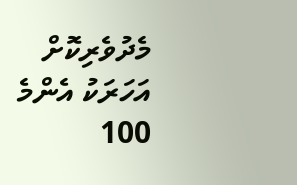މެދުވެރިކޮށް އަހަރަކު އެންމެ 100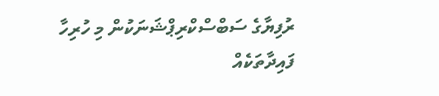ރުފިޔާގެ ސަބްސްކްރިޕްޝަނަކުން މި ހުރިހާ ފައިދާތަކެއް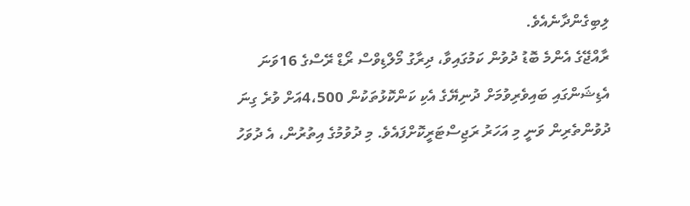ލިބިގެންދާނެއެވެ.
ރާއްޖޭގެ އެންމެ ބޮޑު ދުވުން ކަމުގައިވާ، ދިރާގު މޯލްޑިވްސް ރޯޑް ރޭސްގެ 16ވަނަ އެޑިޝަންގައި ބައިވެރިވުމަށް ދުނިޔޭގެ އެކި ކަންކޮޅުތަކުން 4،500އަށް ވުރެ ގިނަ ދުވުންތެރިން ވަނީ މި އަހަރު ރަޖިސްޓަރީކޮށްފައެވެ. މި ދުވުމުގެ އިތުރުން، އެ ދުވަހު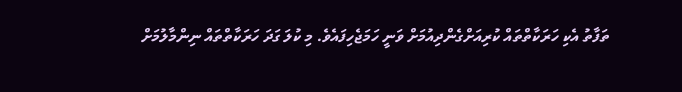ތަފާތު އެކި ހަރަކާތްތައް ކުރިއަށްގެންދިއުމަށް ވަނީ ހަމަޖެހިފައެވެ. މި ކުލަ ގަދަ ހަރަކާތްތައް ނިންމާލުމަށް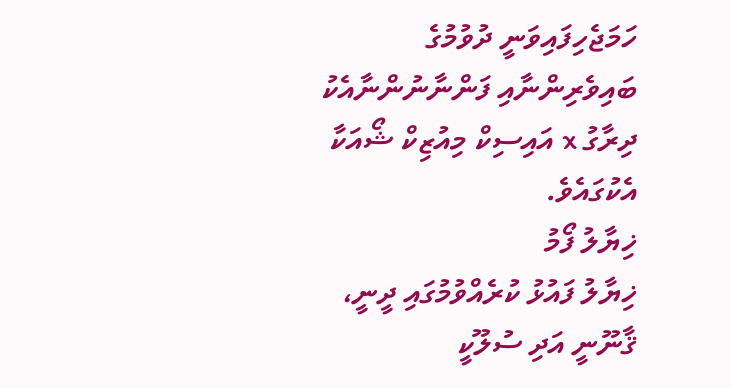ހަމަޖެހިފައިވަނީ ދުވުމުގެ ބައިވެރިންނާއި ފަންނާނުންނާއެކު ދިރާގު x އައިސިކް މިއުޒިކް ޝޯއަކާ އެކުގައެވެ.
ޚިޔާލު ފޯމު
ޚިޔާލު ފައުޅު ކުރެއްވުމުގައި ދީނީ، ޤާނޫނީ އަދި ސުލޫކީ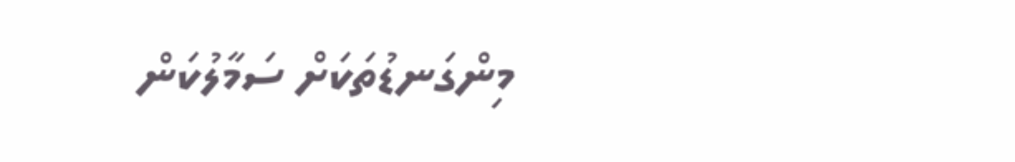މިންގަނޑުތަކަށް ސަމާލުކަން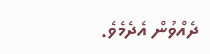ދެއްވުން އެދެމެވެ.